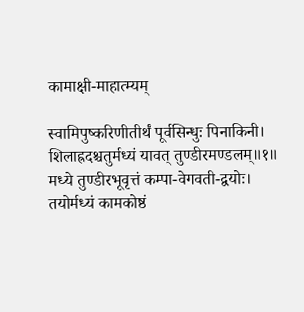कामाक्षी-माहात्म्यम्

स्वामिपुष्करिणीतीर्थं पूर्वसिन्धुः पिनाकिनी।
शिलाह्रदश्चतुर्मध्यं यावत् तुण्डीरमण्डलम्॥१॥
मध्ये तुण्डीरभूवृत्तं कम्पा-वेगवती-द्वयोः।
तयोर्मध्यं कामकोष्ठं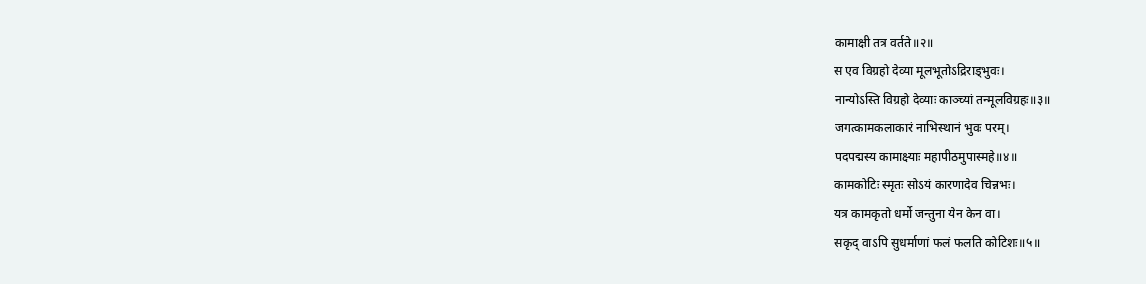कामाक्षी तत्र वर्तते॥२॥
स एव विग्रहो देव्या मूलभूतोऽद्रिराड्भुवः।
नान्योऽस्ति विग्रहो देव्याः काञ्च्यां तन्मूलविग्रहः॥३॥
जगत्कामकलाकारं नाभिस्थानं भुवः परम्।
पदपद्मस्य कामाक्ष्याः महापीठमुपास्महे॥४॥
कामकोटिः स्मृतः सोऽयं कारणादेव चिन्नभः।
यत्र कामकृतो धर्मो जन्तुना येन केन वा।
सकृद् वाऽपि सुधर्माणां फलं फलति कोटिशः॥५॥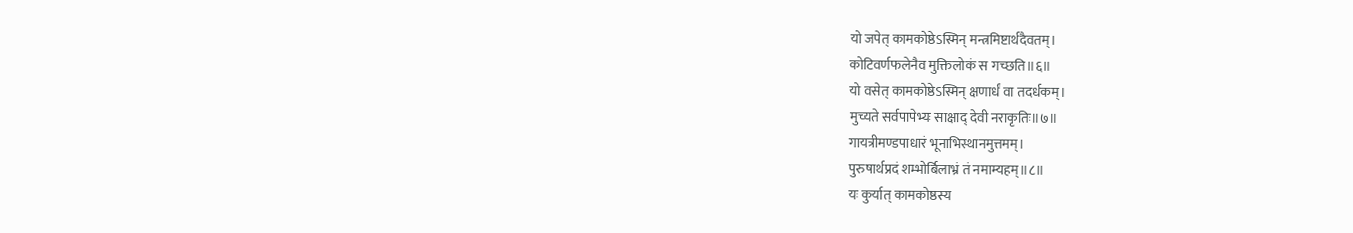यो जपेत् कामकोष्ठेऽस्मिन् मन्त्रमिष्टार्थदैवतम्।
कोटिवर्णफलेनैव मुक्तिलोकं स गच्छति॥६॥
यो वसेत् कामकोष्ठेऽस्मिन् क्षणार्धं वा तदर्धकम्।
मुच्यते सर्वपापेभ्यः साक्षाद् देवी नराकृतिः॥७॥
गायत्रीमण्डपाधारं भूनाभिस्थानमुत्तमम्।
पुरुषार्थप्रदं शम्भोर्बिलाभ्रं तं नमाम्यहम्॥८॥
यः कुर्यात् कामकोष्ठस्य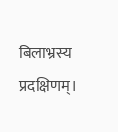बिलाभ्रस्य प्रदक्षिणम्।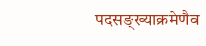पदसङ्ख्याक्रमेणैव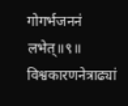गोगर्भजननं लभेत्॥९॥
विश्वकारणनेत्राढ्यां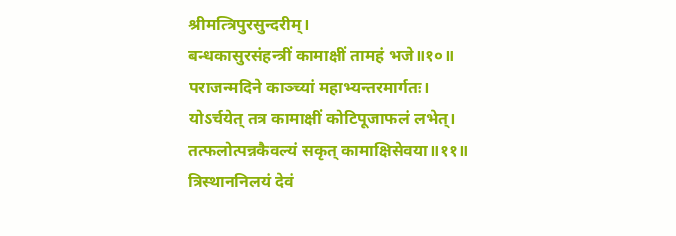श्रीमत्त्रिपुरसुन्दरीम्।
बन्धकासुरसंहन्त्रीं कामाक्षीं तामहं भजे॥१०॥
पराजन्मदिने काञ्च्यां महाभ्यन्तरमार्गतः।
योऽर्चयेत् तत्र कामाक्षीं कोटिपूजाफलं लभेत्।
तत्फलोत्पन्नकैवल्यं सकृत् कामाक्षिसेवया॥११॥
त्रिस्थाननिलयं देवं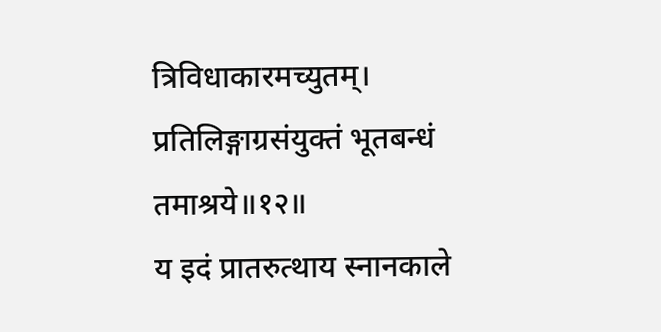त्रिविधाकारमच्युतम्।
प्रतिलिङ्गाग्रसंयुक्तं भूतबन्धं तमाश्रये॥१२॥
य इदं प्रातरुत्थाय स्नानकाले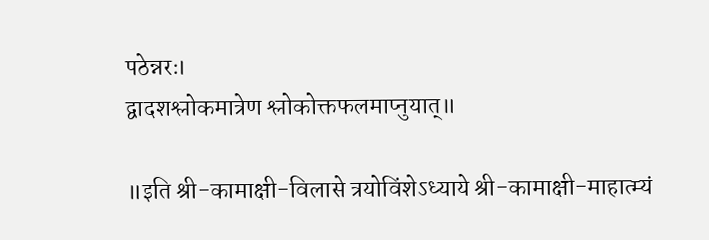पठेन्नरः।
द्वादशश्लोकमात्रेण श्लोकोक्तफलमाप्नुयात्॥

॥इति श्री-कामाक्षी-विलासे त्रयोविंशेऽध्याये श्री-कामाक्षी-माहात्म्यं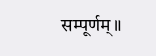सम्पूर्णम्॥